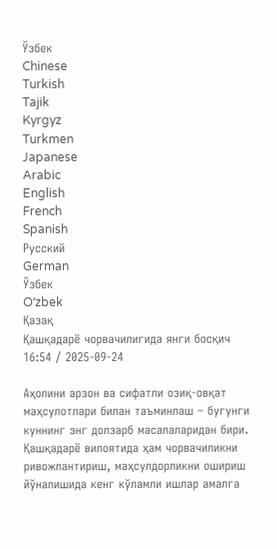Ўзбек
Chinese
Turkish
Tajik
Kyrgyz
Turkmen
Japanese
Arabic
English
French
Spanish
Русский
German
Ўзбек
Oʻzbek
Қазақ
Қашқадарё чорвачилигида янги босқич
16:54 / 2025-09-24

Аҳолини арзон ва сифатли озиқ-овқат маҳсулотлари билан таъминлаш – бугунги куннинг энг долзарб масалаларидан бири. Қашқадарё вилоятида ҳам чорвачиликни ривожлантириш, маҳсулдорликни ошириш йўналишида кенг кўламли ишлар амалга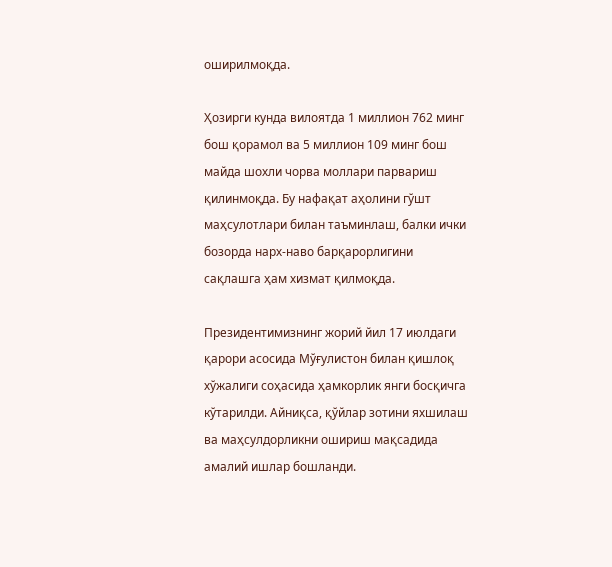оширилмоқда.

Ҳозирги кунда вилоятда 1 миллион 762 минг бош қорамол ва 5 миллион 109 минг бош майда шохли чорва моллари парвариш қилинмоқда. Бу нафақат аҳолини гўшт маҳсулотлари билан таъминлаш, балки ички бозорда нарх-наво барқарорлигини сақлашга ҳам хизмат қилмоқда.

Президентимизнинг жорий йил 17 июлдаги қарори асосида Мўғулистон билан қишлоқ хўжалиги соҳасида ҳамкорлик янги босқичга кўтарилди. Айниқса, қўйлар зотини яхшилаш ва маҳсулдорликни ошириш мақсадида амалий ишлар бошланди.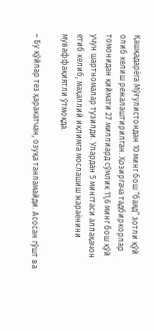Қашқадарёга Мўғулистондан 10 минг бош “баяд” зотли қўй олиб келиш режалаштирилган. Ҳозиргача тадбиркорлар томонидан қиймати 27 миллиард сўмлик 11,6 минг бош қўй учун шартномалар тузилди. Улардан 5 мингтаси аллақачон етиб келиб, маҳаллий иқлимга мослашиш жараёнини муваффақиятли ўтмоқда.

– Бу қўйлар тез ҳаракатчан, озуқа танламайди. Асосан гўшт ва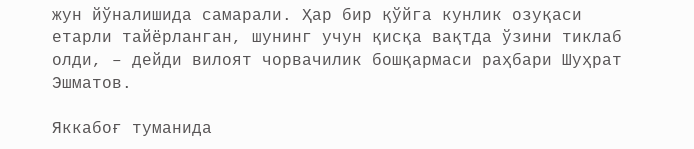жун йўналишида самарали. Ҳар бир қўйга кунлик озуқаси етарли тайёрланган, шунинг учун қисқа вақтда ўзини тиклаб олди, – дейди вилоят чорвачилик бошқармаси раҳбари Шуҳрат Эшматов.

Яккабоғ туманида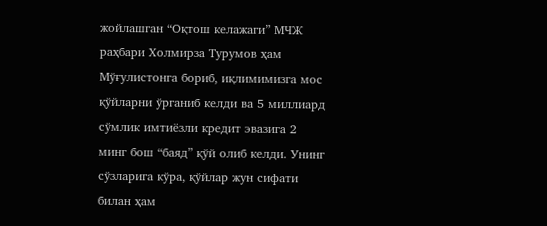жойлашган “Оқтош келажаги” МЧЖ раҳбари Холмирза Турумов ҳам Мўғулистонга бориб, иқлимимизга мос қўйларни ўрганиб келди ва 5 миллиард сўмлик имтиёзли кредит эвазига 2 минг бош “баяд” қўй олиб келди. Унинг сўзларига кўра, қўйлар жун сифати билан ҳам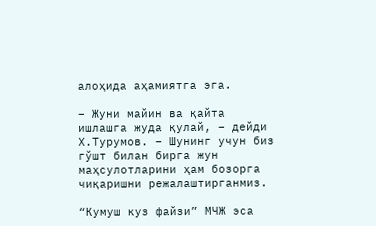алоҳида аҳамиятга эга.

– Жуни майин ва қайта ишлашга жуда қулай, – дейди Х.Турумов. – Шунинг учун биз гўшт билан бирга жун маҳсулотларини ҳам бозорга чиқаришни режалаштирганмиз.

“Кумуш куз файзи” МЧЖ эса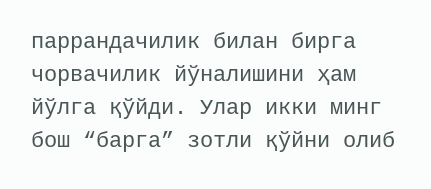паррандачилик билан бирга чорвачилик йўналишини ҳам йўлга қўйди. Улар икки минг бош “барга” зотли қўйни олиб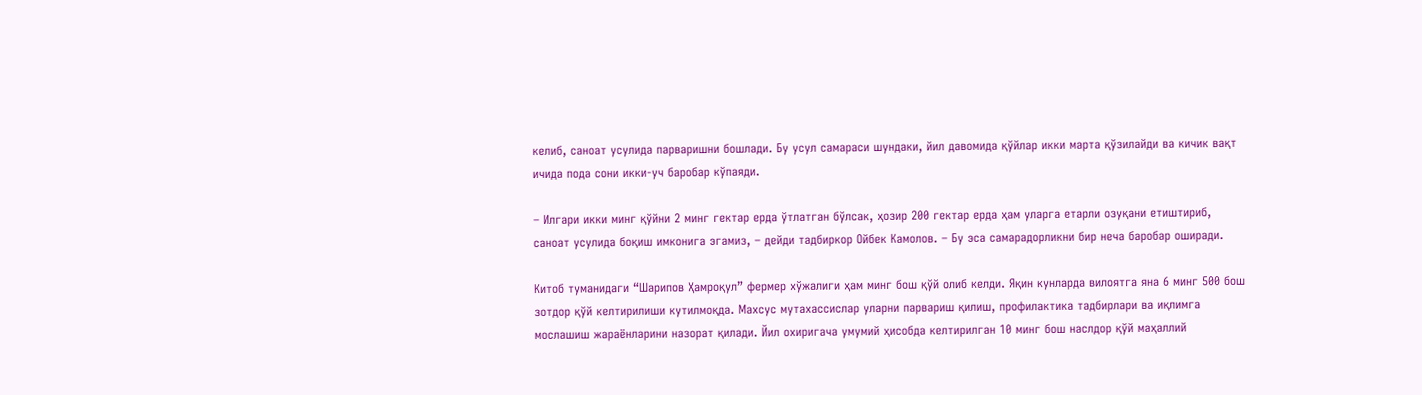келиб, саноат усулида парваришни бошлади. Бу усул самараси шундаки, йил давомида қўйлар икки марта қўзилайди ва кичик вақт ичида пода сони икки-уч баробар кўпаяди.

– Илгари икки минг қўйни 2 минг гектар ерда ўтлатган бўлсак, ҳозир 200 гектар ерда ҳам уларга етарли озуқани етиштириб, саноат усулида боқиш имконига эгамиз, – дейди тадбиркор Ойбек Камолов. – Бу эса самарадорликни бир неча баробар оширади.

Китоб туманидаги “Шарипов Ҳамроқул” фермер хўжалиги ҳам минг бош қўй олиб келди. Яқин кунларда вилоятга яна 6 минг 500 бош зотдор қўй келтирилиши кутилмоқда. Махсус мутахассислар уларни парвариш қилиш, профилактика тадбирлари ва иқлимга мослашиш жараёнларини назорат қилади. Йил охиригача умумий ҳисобда келтирилган 10 минг бош наслдор қўй маҳаллий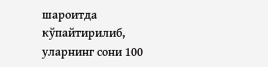шароитда кўпайтирилиб, уларнинг сони 100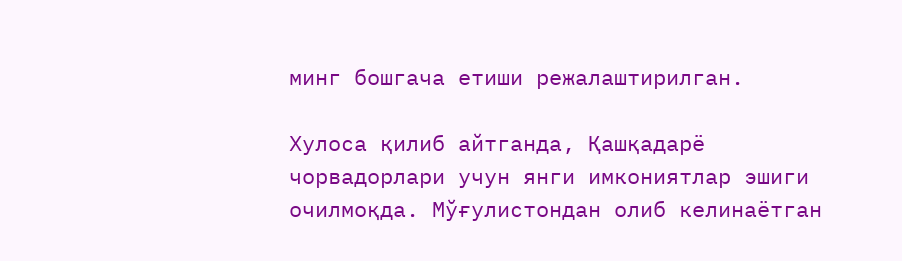минг бошгача етиши режалаштирилган.

Хулоса қилиб айтганда, Қашқадарё чорвадорлари учун янги имкониятлар эшиги очилмоқда. Мўғулистондан олиб келинаётган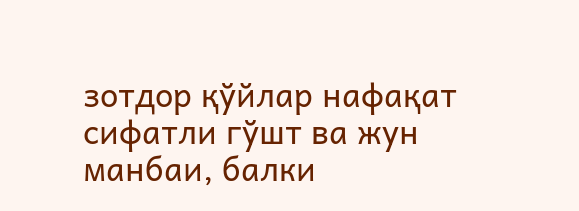зотдор қўйлар нафaқат сифатли гўшт ва жун манбаи, балки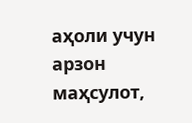аҳоли учун арзон маҳсулот,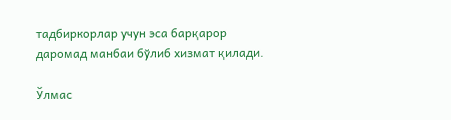тадбиркорлар учун эса барқарор даромад манбаи бўлиб хизмат қилади.

Ўлмас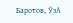Баротов, ЎзА